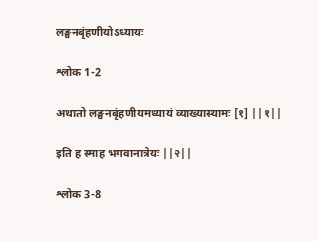लङ्घनबृंहणीयोऽध्यायः

श्लोक 1-2

अथातो लङ्घनबृंहणीयमध्यायं व्याख्यास्यामः [१] ||१||

इति ह स्माह भगवानात्रेयः ||२||

श्लोक 3-8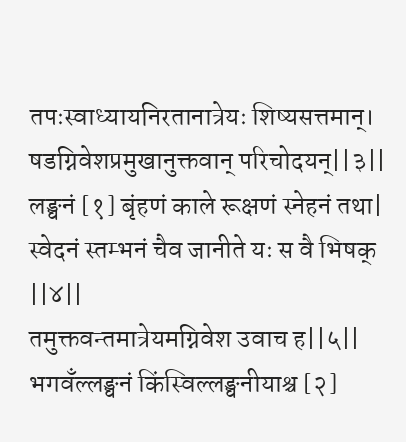तपःस्वाध्यायनिरतानात्रेयः शिष्यसत्तमान्। षडग्निवेशप्रमुखानुक्तवान् परिचोदयन्||३||
लङ्घनं [१] बृंहणं काले रूक्षणं स्नेहनं तथा| स्वेदनं स्तम्भनं चैव जानीते यः स वै भिषक् ||४||
तमुक्तवन्तमात्रेयमग्निवेश उवाच ह||५||
भगवँल्लङ्घनं किंस्विल्लङ्घनीयाश्च [२]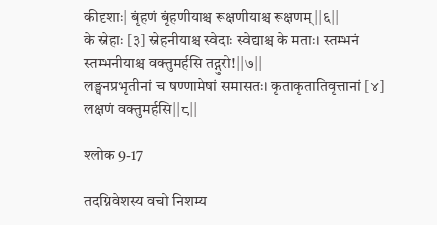कीदृशाः| बृंहणं बृंहणीयाश्च रूक्षणीयाश्च रूक्षणम्||६||
के स्नेहाः [३] स्नेहनीयाश्च स्वेदाः स्वेद्याश्च के मताः। स्तम्भनं स्तम्भनीयाश्च वक्तुमर्हसि तद्गुरो!||७||
लङ्घनप्रभृतीनां च षण्णामेषां समासतः। कृताकृतातिवृत्तानां [४] लक्षणं वक्तुमर्हसि||८||

श्लोक 9-17

तदग्निवेशस्य वचो निशम्य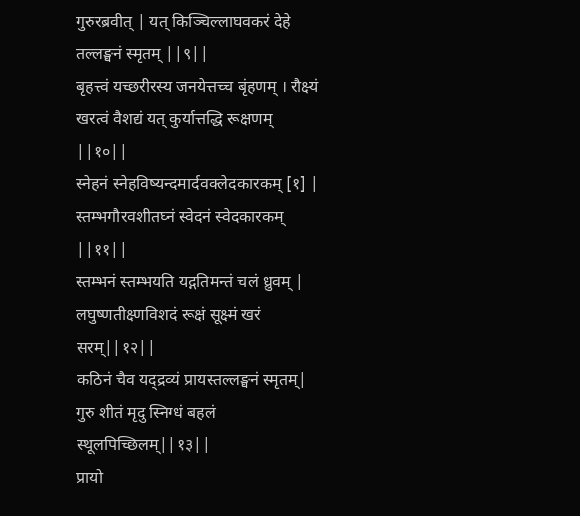गुरुरब्रवीत् | यत् किञ्चिल्लाघवकरं देहे तल्लङ्घनं स्मृतम् ||९||
बृहत्त्वं यच्छरीरस्य जनयेत्तच्च बृंहणम् । रौक्ष्यं खरत्वं वैशद्यं यत् कुर्यात्तद्धि रूक्षणम् ||१०||
स्नेहनं स्नेहविष्यन्दमार्दवक्लेदकारकम् [१] | स्तम्भगौरवशीतघ्नं स्वेदनं स्वेदकारकम् ||११||
स्तम्भनं स्तम्भयति यद्गतिमन्तं चलं ध्रुवम् | लघुष्णतीक्ष्णविशदं रूक्षं सूक्ष्मं खरं सरम्||१२||
कठिनं चैव यद्द्रव्यं प्रायस्तल्लङ्घनं स्मृतम्| गुरु शीतं मृदु स्निग्धं बहलं स्थूलपिच्छिलम्||१३||
प्रायो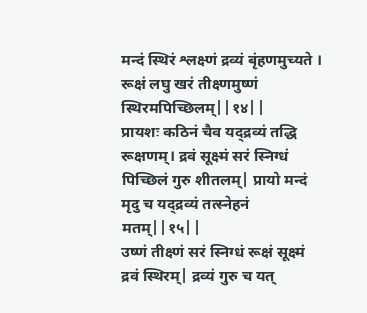मन्दं स्थिरं श्लक्ष्णं द्रव्यं बृंहणमुच्यते । रूक्षं लघु खरं तीक्ष्णमुष्णं स्थिरमपिच्छिलम्||१४||
प्रायशः कठिनं चैव यद्द्रव्यं तद्धि रूक्षणम्। द्रवं सूक्ष्मं सरं स्निग्धं पिच्छिलं गुरु शीतलम्| प्रायो मन्दं मृदु च यद्द्रव्यं तत्स्नेहनं मतम्||१५||
उष्णं तीक्ष्णं सरं स्निग्धं रूक्षं सूक्ष्मं द्रवं स्थिरम्| द्रव्यं गुरु च यत्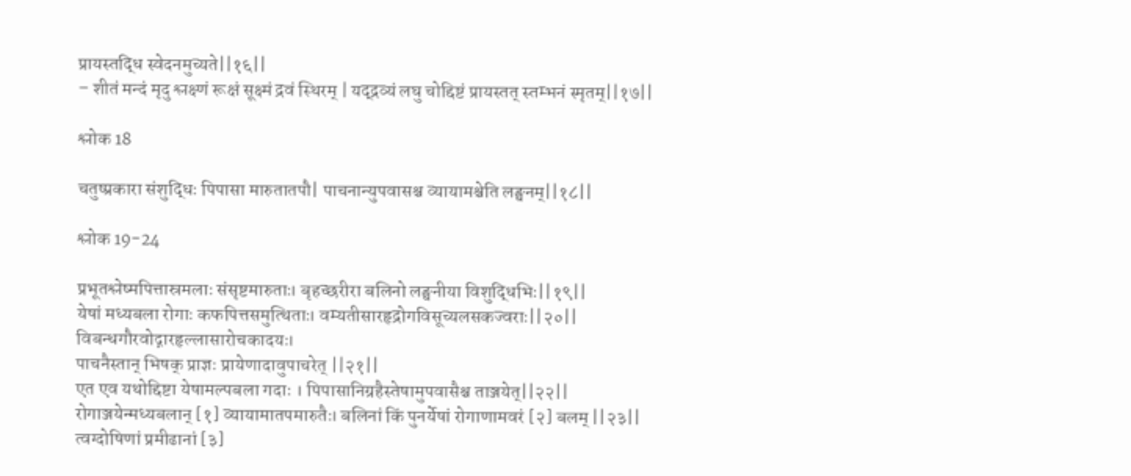प्रायस्तद्धि स्वेदनमुच्यते||१६||
– शीतं मन्दं मृदु श्लक्ष्णं रूक्षं सूक्ष्मं द्रवं स्थिरम् | यद्द्रव्यं लघु चोद्दिष्टं प्रायस्तत् स्तम्भनं स्मृतम्||१७||

श्लोक 18

चतुष्प्रकारा संशुद्धिः पिपासा मारुतातपौ| पाचनान्युपवासश्च व्यायामश्चेति लङ्घनम्||१८||

श्लोक 19-24

प्रभूतश्लेष्मपित्तास्रमलाः संसृष्टमारुताः। बृहच्छरीरा बलिनो लङ्घनीया विशुद्धिभिः||१९||
येषां मध्यबला रोगाः कफपित्तसमुत्थिताः। वम्यतीसारहृद्रोगविसूच्यलसकज्वराः||२०||
विबन्धगौरवोद्गारहृल्लासारोचकादयः।
पाचनैस्तान् भिषक् प्राज्ञः प्रायेणादावुपाचरेत् ||२१||
एत एव यथोद्दिष्टा येषामल्पबला गदाः । पिपासानिग्रहैस्तेषामुपवासैश्च ताञ्जयेत्||२२||
रोगाञ्जयेन्मध्यबलान् [१] व्यायामातपमारुतैः। बलिनां किं पुनर्येषां रोगाणामवरं [२] बलम् ||२३||
त्वग्दोषिणां प्रमीढानां [३]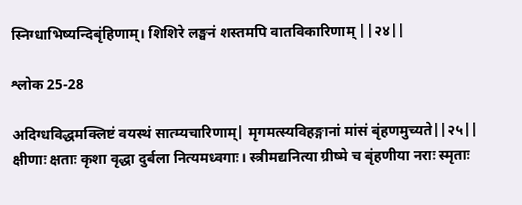स्निग्धाभिष्यन्दिबृंहिणाम्। शिशिरे लङ्घनं शस्तमपि वातविकारिणाम् ||२४||

श्लोक 25-28

अदिग्धविद्धमक्लिष्टं वयस्थं सात्म्यचारिणाम्| मृगमत्स्यविहङ्गानां मांसं बृंहणमुच्यते||२५||
क्षीणाः क्षताः कृशा वृद्धा दुर्बला नित्यमध्वगाः। स्त्रीमद्यनित्या ग्रीष्मे च बृंहणीया नराः स्मृताः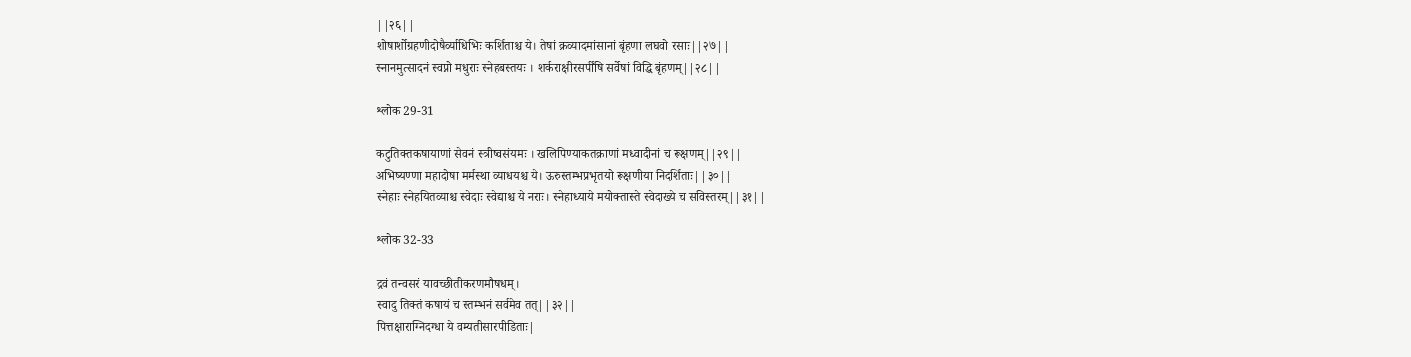||२६||
शोषार्शोग्रहणीदोषैर्व्याधिभिः कर्शिताश्च ये। तेषां क्रव्यादमांसानां बृंहणा लघवो रसाः||२७||
स्नानमुत्सादनं स्वप्नो मधुराः स्नेहबस्तयः । शर्कराक्षीरसर्पींषि सर्वेषां विद्धि बृंहणम्||२८||

श्लोक 29-31

कटुतिक्तकषायाणां सेवनं स्त्रीष्वसंयमः । खलिपिण्याकतक्राणां मध्वादीनां च रूक्षणम्||२९||
अभिष्यण्णा महादोषा मर्मस्था व्याधयश्च ये। ऊरुस्तम्भप्रभृतयो रूक्षणीया निदर्शिताः||३०||
स्नेहाः स्नेहयितव्याश्च स्वेदाः स्वेद्याश्च ये नराः। स्नेहाध्याये मयोक्तास्ते स्वेदाख्ये च सविस्तरम्||३१||

श्लोक 32-33

द्रवं तन्वसरं यावच्छीतीकरणमौषधम्।
स्वादु तिक्तं कषायं च स्तम्भनं सर्वमेव तत्||३२||
पित्तक्षाराग्निदग्धा ये वम्यतीसारपीडिताः|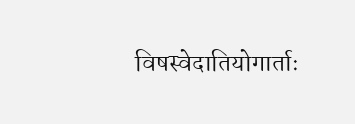विषस्वेदातियोगार्ताः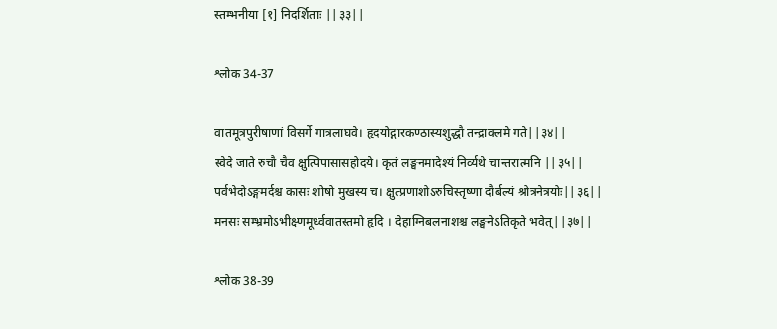स्तम्भनीया [१] निदर्शिताः ||३३||

श्लोक 34-37

वातमूत्रपुरीषाणां विसर्गे गात्रलाघवे। हृदयोद्गारकण्ठास्यशुद्धौ तन्द्राक्लमे गते||३४||
स्वेदे जाते रुचौ चैव क्षुत्पिपासासहोदये। कृतं लङ्घनमादेश्यं निर्व्यथे चान्तरात्मनि ||३५||
पर्वभेदोऽङ्गमर्दश्च कासः शोषो मुखस्य च। क्षुत्प्रणाशोऽरुचिस्तृष्णा दौर्बल्यं श्रोत्रनेत्रयोः||३६||
मनसः सम्भ्रमोऽभीक्ष्णमूर्ध्ववातस्तमो हृदि । देहाग्निबलनाशश्च लङ्घनेऽतिकृते भवेत्||३७||

श्लोक 38-39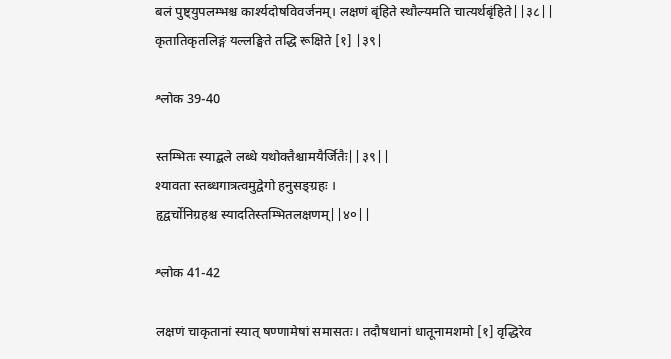बलं पुष्ट्युपलम्भश्च कार्श्यदोषविवर्जनम्। लक्षणं बृंहिते स्थौल्यमति चात्यर्थबृंहिते||३८||
कृतातिकृतलिङ्गं यल्लङ्घिते तद्धि रूक्षिते [१] |३९|

श्लोक 39-40

स्तम्भितः स्याद्बले लब्धे यथोक्तैश्चामयैर्जितैः||३९||
श्यावता स्तब्धगात्रत्वमुद्वेगो हनुसङ्ग्रहः ।
हृद्वर्चोनिग्रहश्च स्यादतिस्तम्भितलक्षणम्||४०||

श्लोक 41-42

लक्षणं चाकृतानां स्यात् षण्णामेषां समासतः। तदौषधानां धातूनामशमो [१] वृद्धिरेव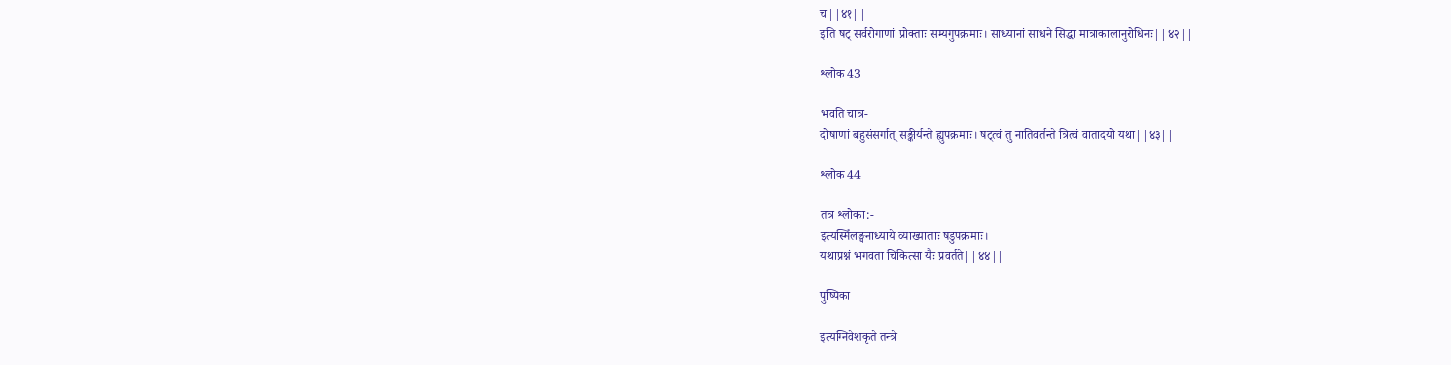च||४१||
इति षट् सर्वरोगाणां प्रोक्ताः सम्यगुपक्रमाः। साध्यानां साधने सिद्धा मात्राकालानुरोधिनः||४२||

श्लोक 43

भवति चात्र-
दोषाणां बहुसंसर्गात् सङ्कीर्यन्ते ह्युपक्रमाः। षट्त्वं तु नातिवर्तन्ते त्रित्वं वातादयो यथा||४३||

श्लोक 44

तत्र श्लोका:-
इत्यस्मिँलङ्घनाध्याये व्याख्याताः षडुपक्रमाः।
यथाप्रश्नं भगवता चिकित्सा यैः प्रवर्तते||४४||

पुष्पिका

इत्यग्निवेशकृते तन्त्रे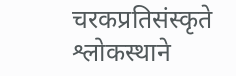चरकप्रतिसंस्कृते श्लोकस्थाने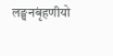लङ्घनबृंहणीयो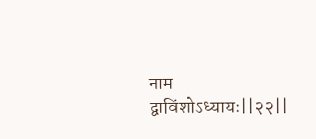नाम द्वाविंशोऽध्यायः||२२||